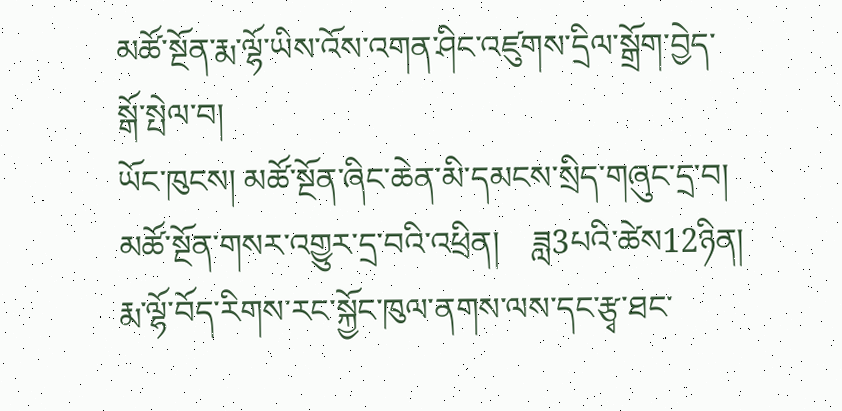མཚོ་སྔོན་རྨ་ལྷོ་ཡིས་འོས་འགན་ཤིང་འཛུགས་དྲིལ་སྒྲོག་བྱེད་སྒོ་སྤེལ་བ།
ཡོང་ཁུངས། མཚོ་སྔོན་ཞིང་ཆེན་མི་དམངས་སྲིད་གཞུང་དྲ་བ།
མཚོ་སྔོན་གསར་འགྱུར་དྲ་བའི་འཕྲིན།    ཟླ3པའི་ཚེས12ཉིན།   རྨ་ལྷོ་བོད་རིགས་རང་སྐྱོང་ཁུལ་ནགས་ལས་དང་རྩྭ་ཐང་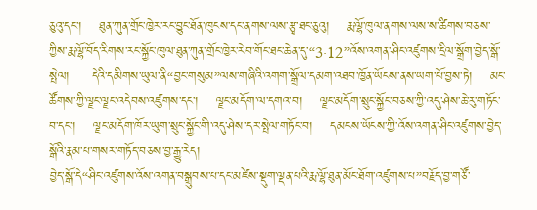ཅུའུ་དང་།    ཐུན་ཀུན་གྲོང་ཁྱེར་རང་བྱུང་ཐོན་ཁུངས་དང་ནགས་ལས་རྩྭ་ཐང་ཅུའུ།    རྨ་ལྷོ་ཁུལ་ནགས་ལས་ས་ཚིགས་བཅས་ཀྱིས་རྨ་ལྷོ་བོད་རིགས་རང་སྐྱོང་ཁུལ་ཐུན་ཀུན་གྲོང་ཁྱེར་རེབ་གོང་ཐང་ཆེན་དུ་“3·12”འོས་འགན་ཤིང་འཛུགས་དྲིལ་སྒྲོག་བྱེད་སྒོ་སྤེལ།     དེའི་དམིགས་ཡུལ་ནི“བྱང་གསུམ”ལས་གཞིའི་འགག་སྒྲོལ་དམག་འཐབ་ཁྱོན་ཡོངས་ནས་ཡག་པོ་བྱས་ཏེ།    མང་ཚོགས་ཀྱི་ལྗང་ལྗང་འདེབས་འཛུགས་དང་།    ལྗང་མདོག་ལ་དགའ་བ།    ལྗང་མདོག་སྲུང་སྐྱོང་བཅས་ཀྱི་འདུ་ཤེས་ཆེ་རུ་གཏོང་བ་དང་།    ལྗང་མདོག་ཁོར་ཡུག་སྲུང་སྐྱོང་གི་འདུ་ཤེས་དར་སྤེལ་གཏོང་བ།    དམངས་ཡོངས་ཀྱི་འོས་འགན་ཤིང་འཛུགས་བྱེད་སྒོའི་རྣམ་པ་གསར་གཏོད་བཅས་བྱ་རྒྱུ་རེད།
བྱེད་སྒོ་དེ“ཤིང་འཛུགས་འོས་འགན་བསྒྲུབས་པ་དང་མཛེས་སྡུག་ལྡན་པའི་རྨ་ལྷོ་ཐུན་མོང་ཐོག་འཛུགས་པ”བརྗོད་བྱ་གཙོ་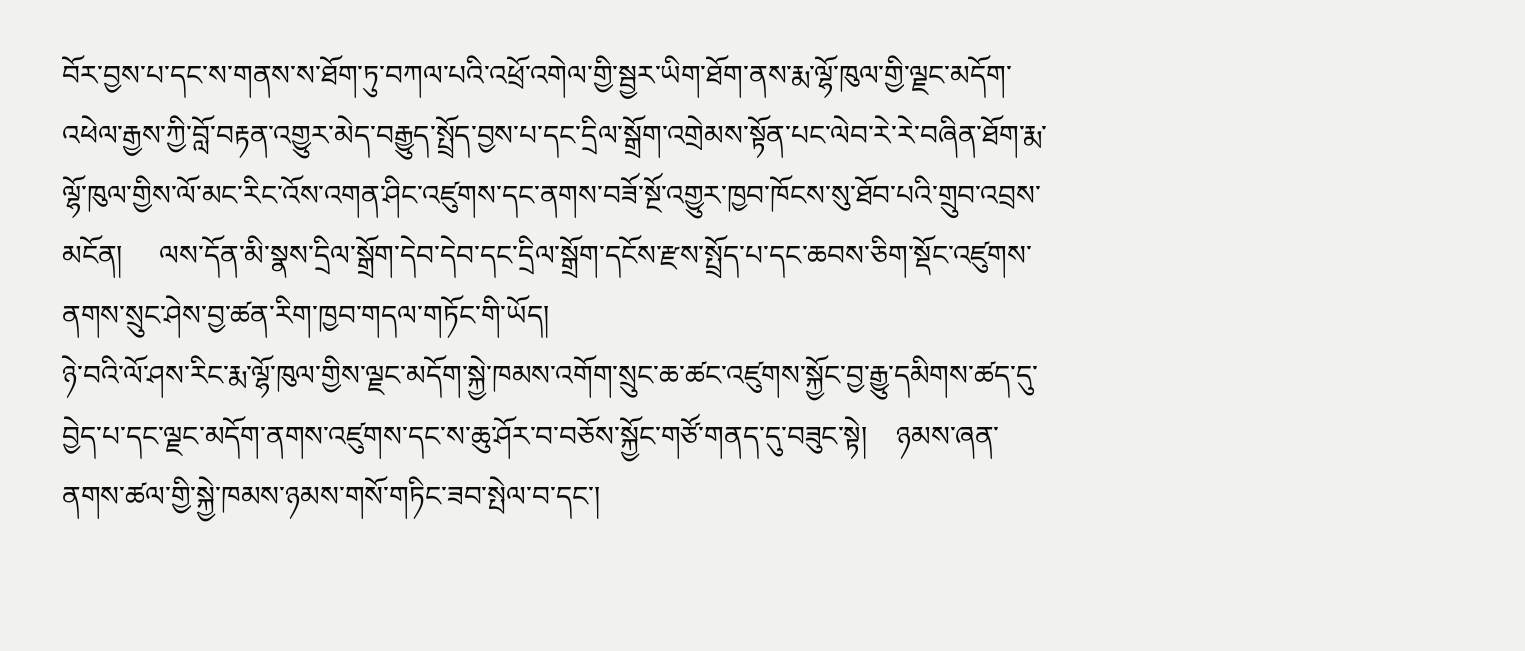བོར་བྱས་པ་དང་ས་གནས་ས་ཐོག་ཏུ་བཀལ་པའི་འཕྲོ་འགེལ་གྱི་སྦྱར་ཡིག་ཐོག་ནས་རྨ་ལྷོ་ཁུལ་གྱི་ལྗང་མདོག་འཕེལ་རྒྱས་ཀྱི་བློ་བརྟན་འགྱུར་མེད་བརྒྱུད་སྤྲོད་བྱས་པ་དང་དྲིལ་སྒྲོག་འགྲེམས་སྟོན་པང་ལེབ་རེ་རེ་བཞིན་ཐོག་རྨ་ལྷོ་ཁུལ་གྱིས་ལོ་མང་རིང་འོས་འགན་ཤིང་འཛུགས་དང་ནགས་བཟོ་སྔོ་འགྱུར་ཁྱབ་ཁོངས་སུ་ཐོབ་པའི་གྲུབ་འབྲས་མངོན།     ལས་དོན་མི་སྣས་དྲིལ་སྒྲོག་དེབ་དེབ་དང་དྲིལ་སྒྲོག་དངོས་རྫས་སྤྲོད་པ་དང་ཆབས་ཅིག་སྡོང་འཛུགས་ནགས་སྲུང་ཤེས་བྱ་ཚན་རིག་ཁྱབ་གདལ་གཏོང་གི་ཡོད།
ཉེ་བའི་ལོ་ཤས་རིང་རྨ་ལྷོ་ཁུལ་གྱིས་ལྗང་མདོག་སྐྱེ་ཁམས་འགོག་སྲུང་ཆ་ཚང་འཛུགས་སྐྱོང་བྱ་རྒྱུ་དམིགས་ཚད་དུ་བྱེད་པ་དང་ལྗང་མདོག་ནགས་འཛུགས་དང་ས་ཆུ་ཤོར་བ་བཅོས་སྐྱོང་གཙོ་གནད་དུ་བཟུང་སྟེ།    ཉམས་ཞན་ནགས་ཚལ་གྱི་སྐྱེ་ཁམས་ཉམས་གསོ་གཏིང་ཟབ་སྤེལ་བ་དང་།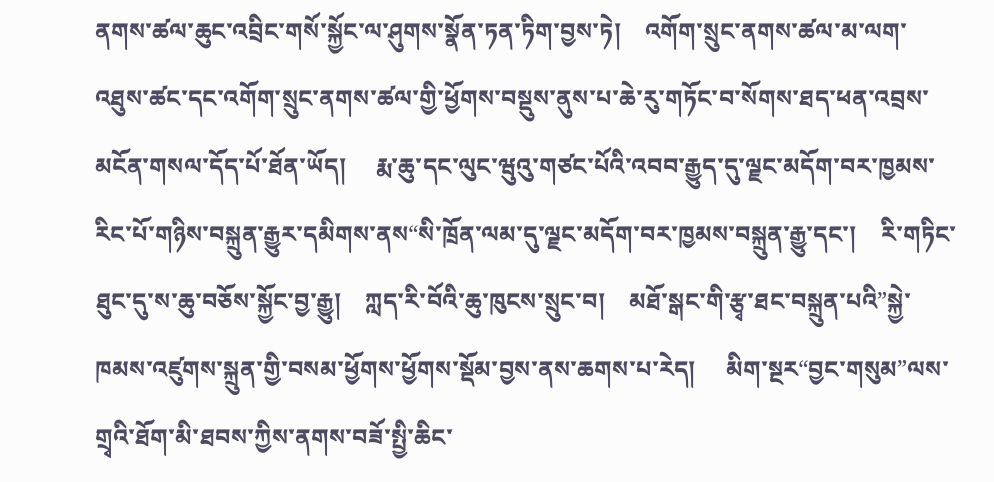ནགས་ཚལ་ཆུང་འབྲིང་གསོ་སྐྱོང་ལ་ཤུགས་སྣོན་ཏན་ཏིག་བྱས་ཏེ།    འགོག་སྲུང་ནགས་ཚལ་མ་ལག་འཐུས་ཚང་དང་འགོག་སྲུང་ནགས་ཚལ་གྱི་ཕྱོགས་བསྡུས་ནུས་པ་ཆེ་རུ་གཏོང་བ་སོགས་ཐད་ཕན་འབྲས་མངོན་གསལ་དོད་པོ་ཐོན་ཡོད།     རྨ་ཆུ་དང་ལུང་ཝུའུ་གཙང་པོའི་འབབ་རྒྱུད་དུ་ལྗང་མདོག་བར་ཁྱམས་རིང་པོ་གཉིས་བསྐྲུན་རྒྱུར་དམིགས་ནས“སི་ཁྲོན་ལམ་དུ་ལྗང་མདོག་བར་ཁྱམས་བསྐྲུན་རྒྱུ་དང་།    རི་གཏིང་ཐུང་དུ་ས་ཆུ་བཅོས་སྐྱོང་བྱ་རྒྱུ།    ཀླད་རི་བོའི་ཆུ་ཁུངས་སྲུང་བ།    མཐོ་སྒང་གི་རྩྭ་ཐང་བསྐྲུན་པའི”སྐྱེ་ཁམས་འཛུགས་སྐྲུན་གྱི་བསམ་ཕྱོགས་ཕྱོགས་སྡོམ་བྱས་ནས་ཆགས་པ་རེད།     མིག་སྔར“བྱང་གསུམ”ལས་གྲྭའི་ཐོག་མི་ཐབས་ཀྱིས་ནགས་བཟོ་སྤྱི་ཆིང་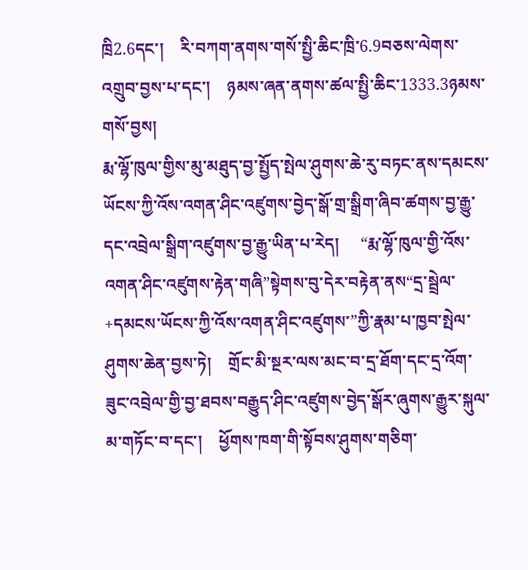ཁྲི2.6དང་།    རི་བཀག་ནགས་གསོ་སྤྱི་ཆིང་ཁྲི་6.9བཅས་ལེགས་འགྲུབ་བྱས་པ་དང་།    ཉམས་ཞན་ནགས་ཚལ་སྤྱི་ཆིང་1333.3ཉམས་གསོ་བྱས།
རྨ་ལྷོ་ཁུལ་གྱིས་མུ་མཐུད་བྱ་སྤྱོད་སྤེལ་ཤུགས་ཆེ་རུ་བཏང་ནས་དམངས་ཡོངས་ཀྱི་འོས་འགན་ཤིང་འཛུགས་བྱེད་སྒོ་གྲ་སྒྲིག་ཞིབ་ཚགས་བྱ་རྒྱུ་དང་འབྲེལ་སྒྲིག་འཛུགས་བྱ་རྒྱུ་ཡིན་པ་རེད།     “རྨ་ལྷོ་ཁུལ་གྱི་འོས་འགན་ཤིང་འཛུགས་རྟེན་གཞི”སྟེགས་བུ་དེར་བརྟེན་ནས“དྲ་སྦྲེལ་+དམངས་ཡོངས་ཀྱི་འོས་འགན་ཤིང་འཛུགས་”ཀྱི་རྣམ་པ་ཁྱབ་སྤེལ་ཤུགས་ཆེན་བྱས་ཏེ།    གྲོང་མི་སྔར་ལས་མང་བ་དྲ་ཐོག་དང་དྲ་འོག་ཟུང་འབྲེལ་གྱི་བྱ་ཐབས་བརྒྱུད་ཤིང་འཛུགས་བྱེད་སྒོར་ཞུགས་རྒྱུར་སྐུལ་མ་གཏོང་བ་དང་།    ཕྱོགས་ཁག་གི་སྟོབས་ཤུགས་གཅིག་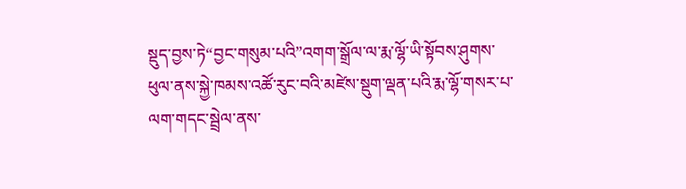སྡུད་བྱས་ཏེ“བྱང་གསུམ་པའི”འགག་སྒྲོལ་ལ་རྨ་ལྷོ་ཡི་སྟོབས་ཤུགས་ཕུལ་ནས་སྐྱེ་ཁམས་འཚོ་རུང་བའི་མཛེས་སྡུག་ལྡན་པའི་རྨ་ལྷོ་གསར་པ་ལག་གདང་སྦྲེལ་ནས་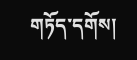གཏོད་དགོས།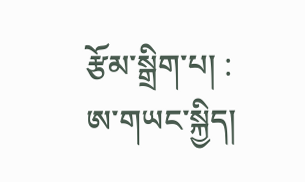རྩོམ་སྒྲིག་པ། : ཨ་གཡང་སྐྱིད།